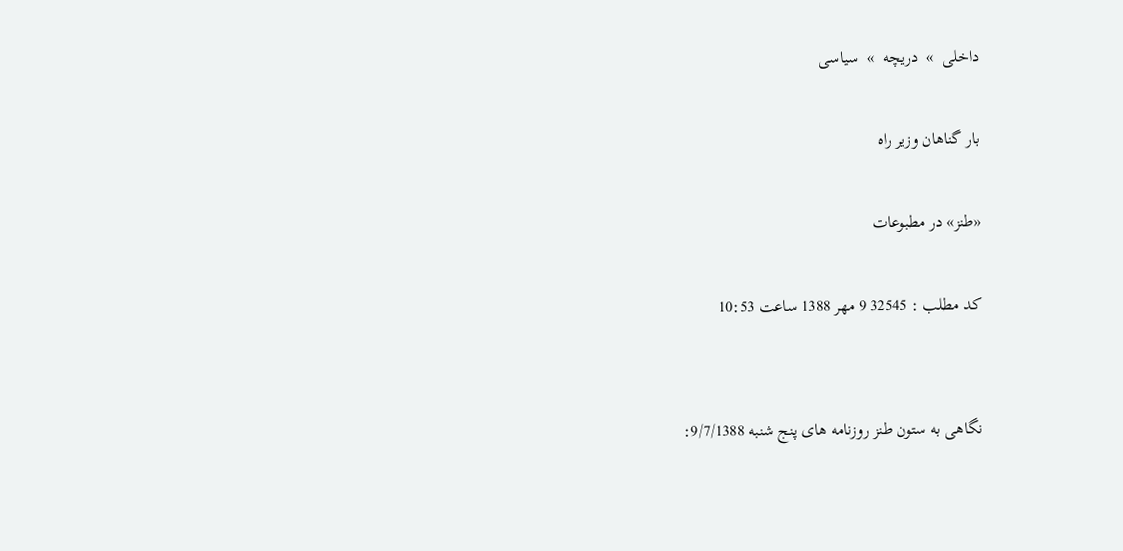داخلی  »  دريچه  »  سياسی

بار گناهان وزیر راه

«طنز» در مطبوعات

کد مطلب : 32545 9 مهر 1388 ساعت 10:53


نگاهی به ستون طنز روزنامه های پنج شنبه 9/7/1388: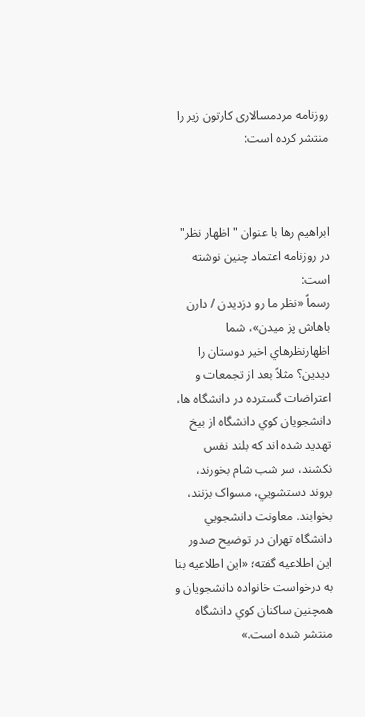روزنامه مردمسالاری کارتون زیر را منتشر کرده است:



ابراهیم رها با عنوان "اظهار نظر" در روزنامه اعتماد چنین نوشته است:
رسماً «نظر ما رو دزديدن / دارن باهاش پز ميدن»، شما اظهارنظرهاي اخير دوستان را ديدين؟ مثلاً بعد از تجمعات و اعتراضات گسترده در دانشگاه ها، دانشجويان کوي دانشگاه از بيخ تهديد شده اند که بلند نفس نکشند، سر شب شام بخورند، بروند دستشويي، مسواک بزنند، بخوابند. معاونت دانشجويي دانشگاه تهران در توضيح صدور اين اطلاعيه گفته؛ «اين اطلاعيه بنا به درخواست خانواده دانشجويان و همچنين ساکنان کوي دانشگاه منتشر شده است.»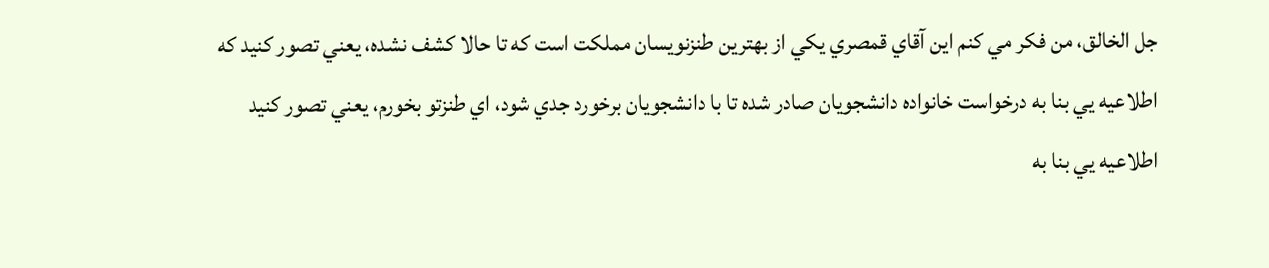جل الخالق، من فکر مي کنم اين آقاي قمصري يکي از بهترين طنزنويسان مملکت است که تا حالا کشف نشده، يعني تصور کنيد که اطلاعيه يي بنا به درخواست خانواده دانشجويان صادر شده تا با دانشجويان برخورد جدي شود، اي طنزتو بخورم، يعني تصور کنيد اطلاعيه يي بنا به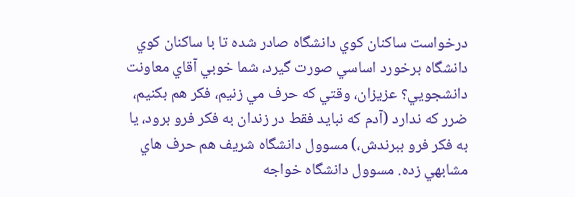درخواست ساکنان کوي دانشگاه صادر شده تا با ساکنان کوي دانشگاه برخورد اساسي صورت گيرد، شما خوبي آقاي معاونت دانشجويي؟ عزيزان، وقتي که حرف مي زنيم، فکر هم بکنيم، ضرر که ندارد (آدم که نبايد فقط در زندان به فکر فرو برود، يا به فکر فرو ببرندش،) مسوول دانشگاه شريف هم حرف هاي مشابهي زده. مسوول دانشگاه خواجه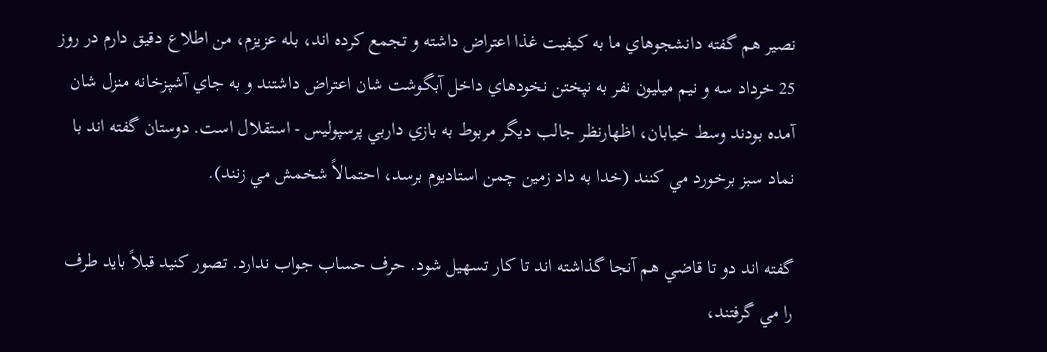نصير هم گفته دانشجوهاي ما به کيفيت غذا اعتراض داشته و تجمع کرده اند، بله عزيزم، من اطلاع دقيق دارم در روز 25 خرداد سه و نيم ميليون نفر به نپختن نخودهاي داخل آبگوشت شان اعتراض داشتند و به جاي آشپزخانه منزل شان آمده بودند وسط خيابان، اظهارنظر جالب ديگر مربوط به بازي داربي پرسپوليس - استقلال است. دوستان گفته اند با نماد سبز برخورد مي کنند (خدا به داد زمين چمن استاديوم برسد، احتمالاً شخمش مي زنند).

گفته اند دو تا قاضي هم آنجا گذاشته اند تا کار تسهيل شود. حرف حساب جواب ندارد. تصور کنيد قبلاً بايد طرف را مي گرفتند،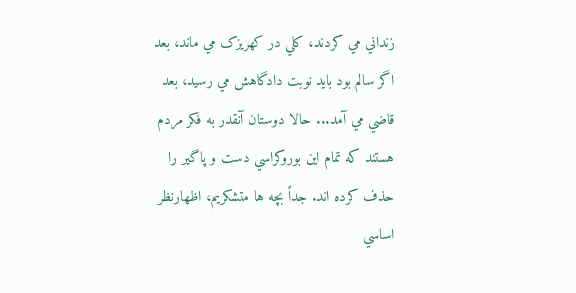زنداني مي کردند، کلي در کهريزک مي ماند، بعد اگر سالم بود بايد نوبت دادگاهش مي رسيد، بعد قاضي مي آمد... حالا دوستان آنقدر به فکر مردم هستند که تمام اين بوروکراسي دست و پاگير را حذف کرده اند. جداً بچه ها متشکريم، اظهارنظر اساسي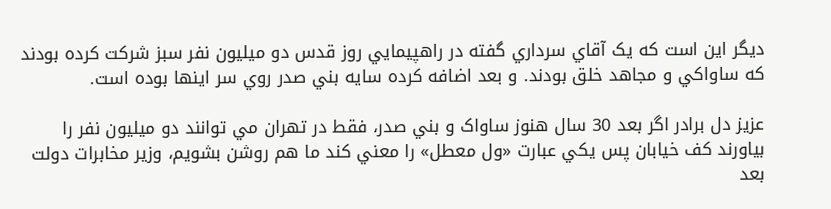ديگر اين است که يک آقاي سرداري گفته در راهپيمايي روز قدس دو ميليون نفر سبز شرکت کرده بودند که ساواکي و مجاهد خلق بودند. و بعد اضافه کرده سايه بني صدر روي سر اينها بوده است.

عزيز دل برادر اگر بعد 30 سال هنوز ساواک و بني صدر، فقط در تهران مي توانند دو ميليون نفر را بياورند کف خيابان پس يکي عبارت «ول معطل» را معني کند ما هم روشن بشويم، وزير مخابرات دولت بعد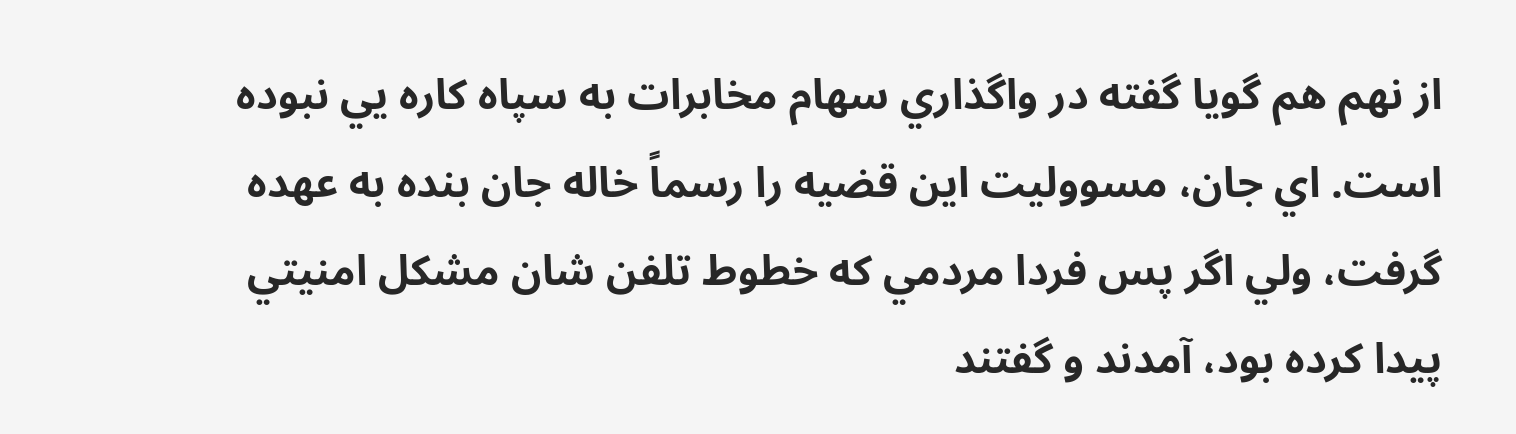از نهم هم گويا گفته در واگذاري سهام مخابرات به سپاه کاره يي نبوده است. اي جان، مسووليت اين قضيه را رسماً خاله جان بنده به عهده گرفت، ولي اگر پس فردا مردمي که خطوط تلفن شان مشکل امنيتي پيدا کرده بود، آمدند و گفتند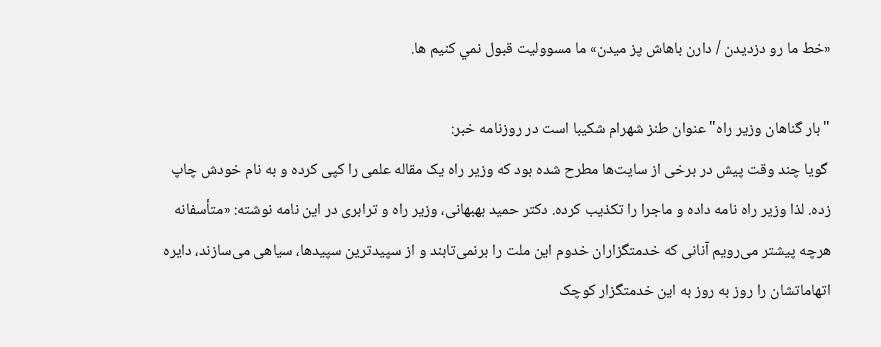«خط ما رو دزديدن / دارن باهاش پز ميدن» ما مسووليت قبول نمي کنيم ها.

"بار گناهان وزیر راه" عنوان طنز شهرام شکیبا است در روزنامه خبر:
 گویا چند وقت پیش در برخی از سایت‌ها مطرح شده بود که وزیر راه یک مقاله علمی را کپی کرده و به نام خودش چاپ زده. لذا وزیر راه نامه داده و ماجرا را تکذیب کرده. دکتر حمید بهبهانی، وزیر راه و ترابری در این نامه نوشته: «متأسفانه هرچه پیشتر می‌رویم آنانی که خدمتگزاران خدوم این ملت را برنمی‌تابند و از سپیدترین سپیدها، سیاهی می‌سازند، دایره اتهاماتشان را روز به روز به این خدمتگزار کوچک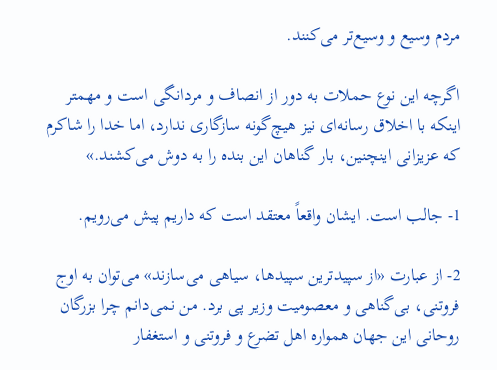مردم وسیع و وسیع‌تر می‌کنند.

اگرچه این نوع حملات به دور از انصاف و مردانگی است و مهمتر اینکه با اخلاق رسانه‌ای نیز هیچ‌گونه سازگاری ندارد، اما خدا را شاکرم که عزیزانی اینچنین، بار گناهان این بنده را به دوش می‌کشند.»

1- جالب است. ایشان واقعاً معتقد است که داریم پیش می‌رویم.

2- از عبارت «از سپیدترین سپیدها، سیاهی می‌سازند» می‌توان به اوج فروتنی، بی‌گناهی و معصومیت وزیر پی برد. من نمی‌دانم چرا بزرگان روحانی این جهان همواره اهل تضرع و فروتنی و استغفار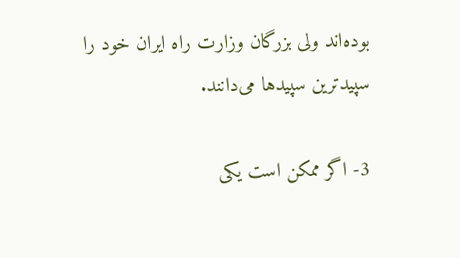بوده‌اند ولی بزرگان وزارت راه ایران خود را سپیدترین سپیدها می‌دانند.

3- اگر ممکن است یکی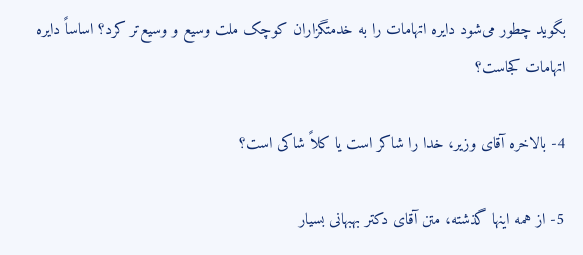بگوید چطور می‌شود دایره اتهامات را به خدمتگزاران کوچک ملت وسیع و وسیع‌تر کرد؟ اساساً دایره اتهامات کجاست؟

4- بالاخره آقای وزیر، خدا را شاکر است یا کلاً شاکی است؟

5- از همه اینها گذشته، متن آقای دکتر بهبهانی بسیار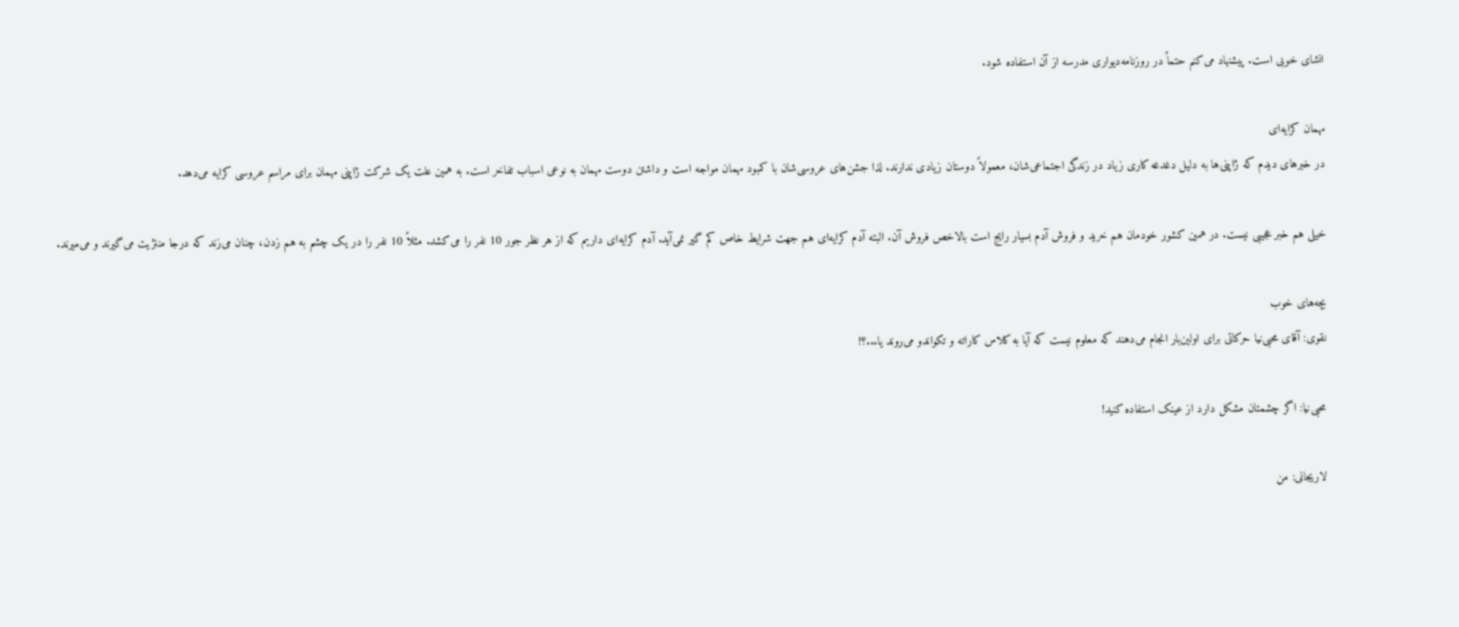انشای خوبی‌ است. پیشنهاد می‌کنم حتماً در روزنامه‌دیواری مدرسه از آن استفاده شود.

مهمان کرایه‌ای
در خبرهای دیدم که ژاپنی‌ها به دلیل دغدغه کاری زیاد در زندگی اجتماعی‌شان، معمولاً دوستان زیادی ندارند. لذا جشن‌های عروسی‌شان با کمبود مهمان مواجه است و داشتن دوست مهمان به نوعی اسباب تفاخر است. به همین علت یک شرکت ژاپنی مهمان برای مراسم عروسی کرایه می‌دهد.

خیلی‌ هم خبر عجیبی نیست. در همین کشور خودمان هم خرید و فروش آدم بسیار رایج است بالاخص فروش آن. البته آدم کرایه‌ای هم جهت شرایط خاص کم‌ گیر نمی‌آید. آدم کرایه‌ای داریم که از هر نظر جور 10 نفر را می‌کشد. مثلاً 10 نفر را در یک چشم به هم زدن، چنان می‌زند که درجا مننژیت می‌گیرند و می‌میرند.

بچه‌های خوب
نقوی: آقای محبی‌نیا حرکاتی برای اولین‌بار انجام می‌دهند که معلوم نیست که آیا به کلاس کاراته و تکواندو می‌روند یا...؟!

محبی‌نیا: اگر چشمتان مشکل دارد از عینک استفاده کنید!

لاریجانی: من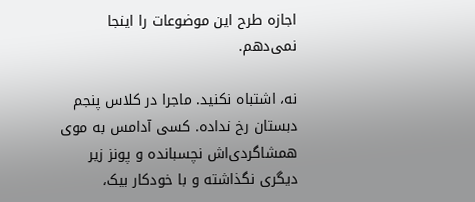اجازه طرح این موضوعات را اینجا نمی‌دهم.

نه، اشتباه نکنید. ماجرا در کلاس پنجم دبستان رخ نداده. کسی آدامس به موی همشاگردی‌اش نچسبانده و پونز زیر دیگری نگذاشته و با خودکار بیک‌،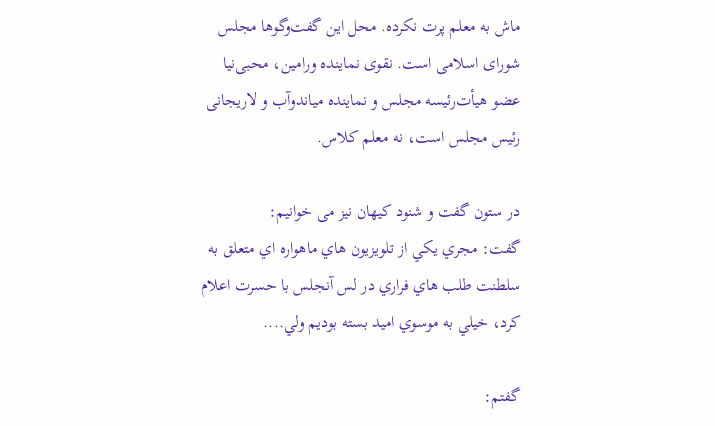ماش به معلم پرت نکرده. محل این گفت‌وگوها مجلس شورای اسلامی است. نقوی نماینده ورامین، محبی‌نیا عضو هیأت‌رئیسه مجلس و نماینده میاندوآب و لاریجانی رئیس مجلس است، نه معلم کلاس.

در ستون گفت و شنود کیهان نیز می خوانیم:
گفت: مجري يكي از تلويزيون هاي ماهواره اي متعلق به سلطنت طلب هاي فراري در لس آنجلس با حسرت اعلام كرد، خيلي به موسوي اميد بسته بوديم ولي....

گفتم: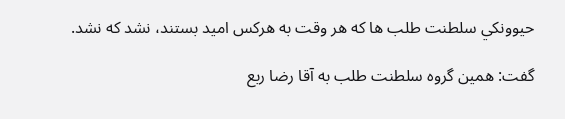حيوونكي سلطنت طلب ها كه هر وقت به هركس اميد بستند، نشد كه نشد.

گفت: همين گروه سلطنت طلب به آقا رضا ربع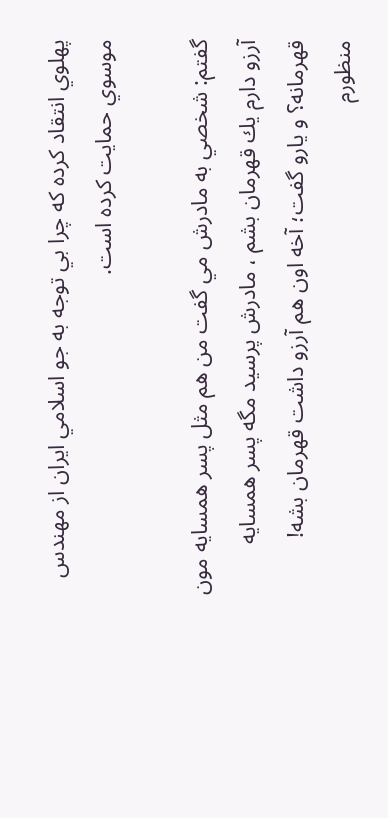پهلوي انتقاد كرده كه چرا بي توجه به جو اسلامي ايران از مهندس موسوي حمايت كرده است.

گفتم: شخصي به مادرش مي گفت من هم مثل پسر همسايه مون آرزو دارم يك قهرمان بشم ، مادرش پرسيد مگه پسر همسايه قهرمانه؟ و يارو گفت؛ آخه اون هم آرزو داشت قهرمان بشه! منظورم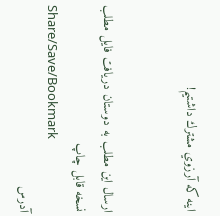اينه كه آرزوي مشترك داشتيم!


ارسال اين مطلب به دوستان دريافت فايل مطلب نسخه قابل چاپ
Share/Save/Bookmark
آدرس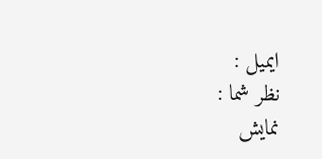ايميل :
نظر شما :
نمايش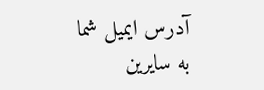آدرس ايميل شما به سايرين